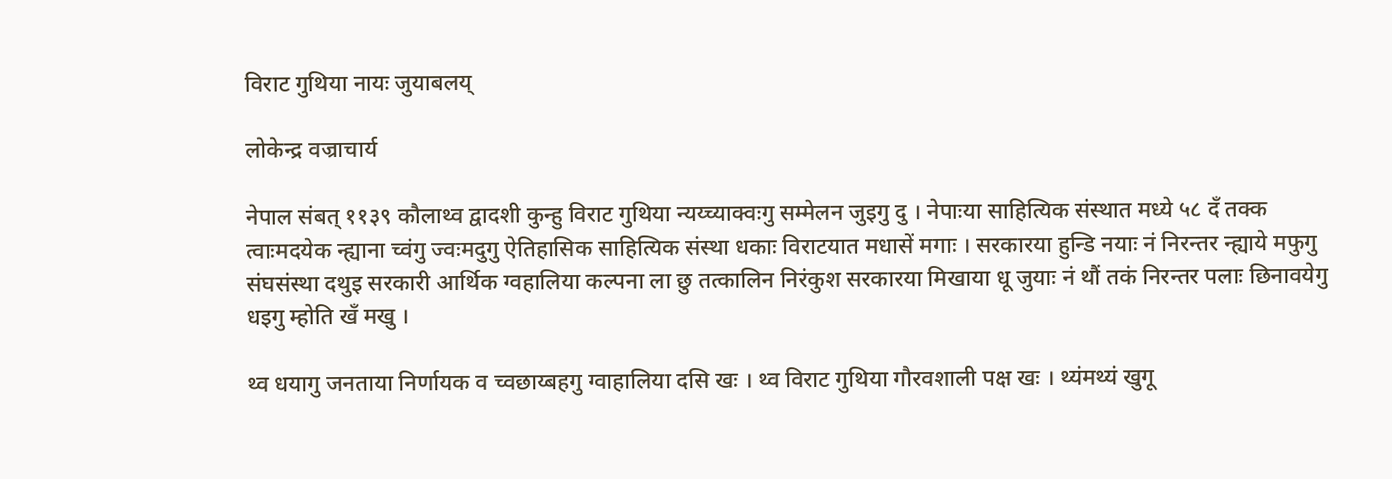विराट गुथिया नायः जुयाबलय्

लोकेन्द्र वज्राचार्य

नेपाल संबत् ११३९ कौलाथ्व द्वादशी कुन्हु विराट गुथिया न्यय्च्याक्वःगु सम्मेलन जुइगु दु । नेपाःया साहित्यिक संस्थात मध्ये ५८ दँ तक्क त्वाःमदयेक न्ह्याना च्वंगु ज्वःमदुगु ऐतिहासिक साहित्यिक संस्था धकाः विराटयात मधासें मगाः । सरकारया हुन्डि नयाः नं निरन्तर न्ह्याये मफुगु संघसंस्था दथुइ सरकारी आर्थिक ग्वहालिया कल्पना ला छु तत्कालिन निरंकुश सरकारया मिखाया धू जुयाः नं थौं तकं निरन्तर पलाः छिनावयेगु धइगु म्होति खँ मखु ।

थ्व धयागु जनताया निर्णायक व च्वछाय्बहगु ग्वाहालिया दसि खः । थ्व विराट गुथिया गौरवशाली पक्ष खः । थ्यंमथ्यं खुगू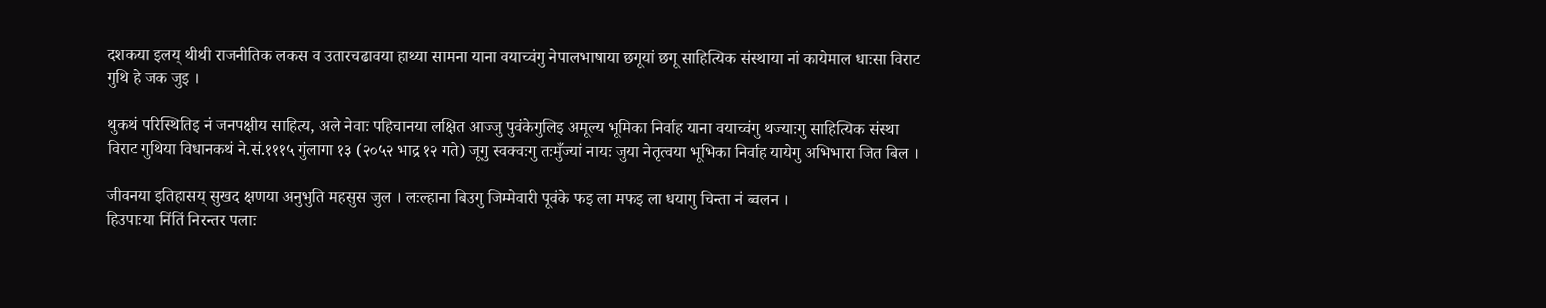दशकया इलय् थीथी राजनीतिक लकस व उतारचढावया हाथ्या सामना याना वयाच्वंगु नेपालभाषाया छगूयां छगू साहित्यिक संस्थाया नां कायेमाल धाःसा विराट गुथि हे जक जुइ ।

थुकथं परिस्थितिइ नं जनपक्षीय साहित्य, अले नेवाः पहिचानया लक्षित आज्जु पुवंकेगुलिइ अमूल्य भूमिका निर्वाह याना वयाच्वंगु थज्याःगु साहित्यिक संस्था विराट गुथिया विधानकथं ने.सं.१११५ गुंलागा १३ (२०५२ भाद्र १२ गते) जूगु स्वक्वःगु तःमुँज्यां नायः जुया नेतृत्वया भूभिका निर्वाह यायेगु अभिभारा जित बिल ।

जीवनया इतिहासय् सुखद क्षणया अनुभुति महसुस जुल । लःल्हाना बिउगु जिम्मेवारी पूवंके फइ ला मफइ ला धयागु चिन्ता नं ब्वलन ।
हिउपाःया निंतिं निरन्तर पलाः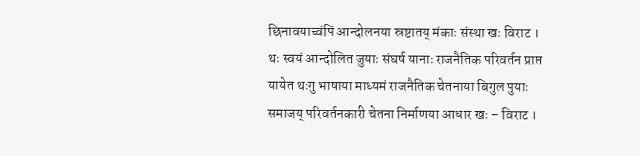छिनावयाच्वंपिं आन्दोलनया स्रष्टातय् मंकाः संस्था खः विराट । थः स्वयं आन्दोलित जुयाः संघर्ष यानाः राजनैतिक परिवर्तन प्राप्त यायेत थःगु भाषाया माध्यमं राजनैतिक चेतनाया बिगुल पुयाः समाजय् परिवर्तनकारी चेतना निर्माणया आधार खः – विराट ।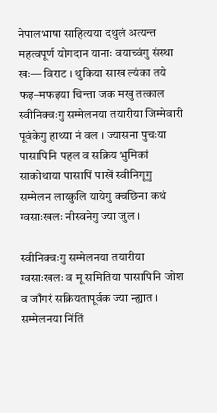नेपालभाषा साहित्यया दथुलं अत्यन्त महत्वपूर्ण योगदान यानाः वयाच्वंगु संस्था खः— विराट । थुकिया साख ल्यंका तये फइ–मफइया चिन्ता जक मखु तत्काल स्वीनिक्वःगु सम्मेलनया तयारीया जिम्मेवारी पूवंकेगु हाथ्या नं वल । ज्यासना पुचःया पासापिनि पहल व सक्रिय भुमिकां साकोथाया पासापिं पाखें स्वीनिगूगु सम्मेलन लाय्कुलि यायेगु क्वछिना कथं ग्वसाःखलः नीस्वनेगु ज्या जुल ।

स्वीनिक्वःगु सम्मेलनया तयारीया ग्वसाःखलः व मू समितिया पासापिनि जोश व जाँगरं सक्रियतापूर्वक ज्या न्ह्यात । सम्मेलनया निंतिं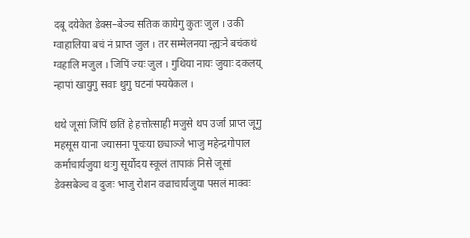दबू दयेकेत डेक्स–बेञ्च सतिक कायेगु कुतः जुल । उकी ग्वाहालिया बचं नं प्राप्त जुल । तर सम्मेलनया न्ह्यःने बचंकथं ग्वहालि मजुल । जिपिं ज्यः जुल । गुथिया नायः जुयाः दकलय् न्हापां खायुगु सवाः थुगु घटनां फ्ययेकल ।

थथे जूसां जिंपिं छतिं हे हत्तोत्साही मजुसे थप उर्जा प्राप्त जूगु महसूस याना ज्यासना पूचःया छ्याञ्जे भाजु महेन्द्रगोपाल कर्माचार्यजुया थःगु सूर्योदय स्कूलं तापाकं निसे जूसां डेक्सबेञ्च व दुजः भाजु रोशन वज्राचार्यजुया पसलं माक्वः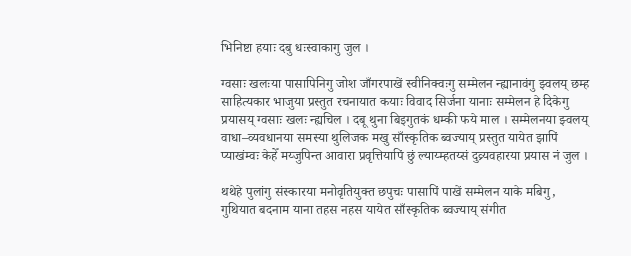भिनिष्टा हयाः दबु धःस्वाकागु जुल ।

ग्वसाः खलःया पासापिनिगु जोश जाँगरपाखें स्वीनिक्वःगु सम्मेलन न्ह्यानावंगु झ्वलय् छम्ह साहित्यकार भाजुया प्रस्तुत रचनायात कयाः विवाद सिर्जना यानाः सम्मेलन हे दिकेगु प्रयासय् ग्वसाः खलः न्ह्यचिल । दबू थुना बिइगुतकं धम्की फये माल । सम्मेलनया झ्वलय् वाधा–व्यवधानया समस्या थुलिजक मखु साँस्कृतिक ब्वज्याय् प्रस्तुत यायेत झापिं प्याखंम्वः केहेँ मय्जुपिन्त आवारा प्रवृत्तियापिं छुं ल्याय्म्हतय्सं दुव्र्यवहारया प्रयास नं जुल ।

थथेहे पुलांगु संस्कारया मनोवृतियुक्त छपुचः पासापिं पाखें सम्मेलन याके मबिगु, गुथियात बदनाम याना तहस नहस यायेत साँस्कृतिक ब्वज्याय् संगीत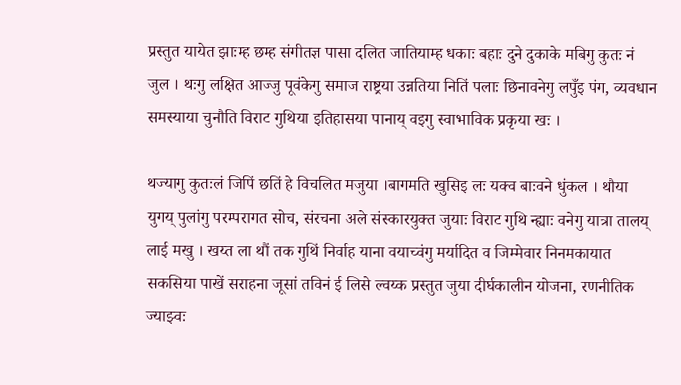प्रस्तुत यायेत झाःम्ह छम्ह संगीतज्ञ पासा दलित जातियाम्ह धकाः बहाः दुने दुकाके मबिगु कुतः नं जुल । थःगु लक्षित आज्जु पूवंकेगु समाज राष्ट्रया उन्नतिया नितिं पलाः छिनावनेगु लपुँइ पंग, व्यवधान समस्याया चुनौति विराट गुथिया इतिहासया पानाय् वइगु स्वाभाविक प्रकृया खः ।

थज्यागु कुतःलं जिपिं छतिं हे विचलित मजुया ।बागमति खुसिइ लः यक्व बाःवने धुंकल । थौया युगय् पुलांगु परम्परागत सोच, संरचना अले संस्कारयुक्त जुयाः विराट गुथि न्ह्याः वनेगु यात्रा तालय् लाई मखु । खय्त ला थौं तक गुथिं निर्वाह याना वयाच्वंगु मर्यादित व जिम्मेवार निनमकायात सकसिया पाखें सराहना जूसां तविनं ई लिसे ल्वय्क प्रस्तुत जुया दीर्घकालीन योजना, रणनीतिक ज्याझ्वः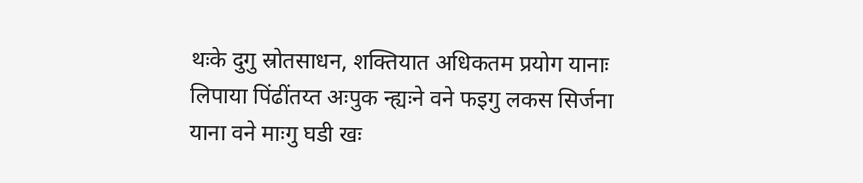थःके दुगु स्रोतसाधन, शक्तियात अधिकतम प्रयोग यानाः लिपाया पिंढींतय्त अःपुक न्ह्यःने वने फइगु लकस सिर्जना याना वने माःगु घडी खः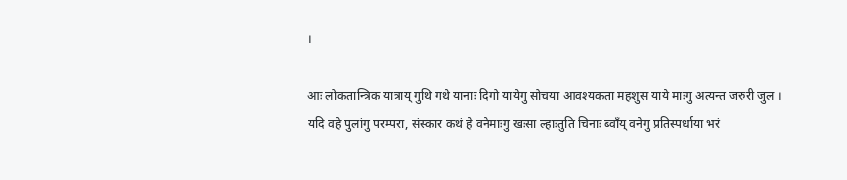।

आः लोकतान्त्रिक यात्राय् गुथि गथे यानाः दिगो यायेगु सोचया आवश्यकता महशुस याये माःगु अत्यन्त जरुरी जुल । यदि वहे पुलांगु परम्परा, संस्कार कथं हे वनेमाःगु खःसा ल्हाःतुति चिनाः ब्वाँय् वनेगु प्रतिस्पर्धाया भरं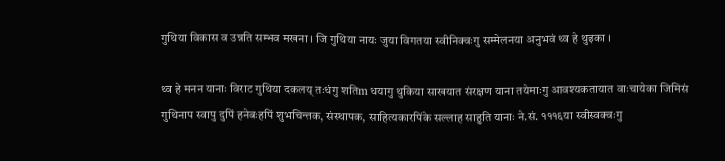गुथिया विकास व उन्नति सम्भव मखना । जि गुथिया नायः जुया विगतया स्वीनिक्वःगु सम्मेलनया अनुभवं थ्व हे थुइका ।

थ्व हे मनन यानाः विराट गुथिया दकलय् तःधंगु शतिm धयागु थुकिया साखयात संरक्षण याना तयेमाःगु आवश्यकतायात वाःचायेका जिमिसं गुथिनाप स्वापु दुपिं हनेबःहपिं शुभचिन्तक, संस्थापक, साहित्यकारपिंके सल्लाह साहुति यानाः ने.सं. १११६या स्वीस्वक्वःगु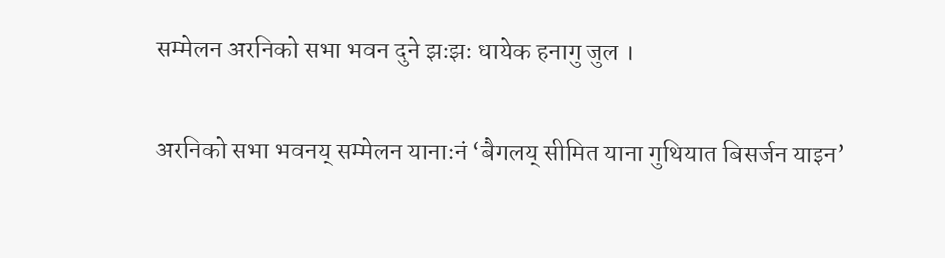सम्मेलन अरनिको सभा भवन दुने झःझः धायेक हनागु जुल ।

अरनिको सभा भवनय् सम्मेलन यानाःनं ‘बैगलय् सीमित याना गुथियात बिसर्जन याइन’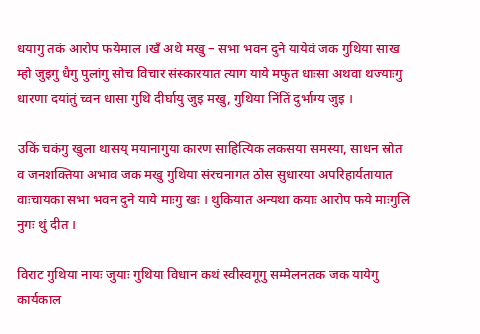धयागु तकं आरोप फयेमाल ।खँ अथे मखु – सभा भवन दुने यायेवं जक गुथिया साख म्हो जुइगु धैगु पुलांगु सोच विचार संस्कारयात त्याग याये मफुत धाःसा अथवा थज्याःगु धारणा दयांतुं च्वन धासा गुथि दीर्घायु जुइ मखु, गुथिया निंतिं दुर्भाग्य जुइ ।

उकिं चकंगु खुला थासय् मयानागुया कारण साहित्यिक लकसया समस्या, साधन स्रोत व जनशक्तिया अभाव जक मखु गुथिया संरचनागत ठोस सुधारया अपरिहार्यतायात वाःचायका सभा भवन दुने याये माःगु खः । थुकियात अन्यथा कयाः आरोप फये माःगुलि नुगः थुं दीत ।

विराट गुथिया नायः जुयाः गुथिया विधान कथं स्वीस्वगूगु सम्मेलनतक जक यायेगु कार्यकाल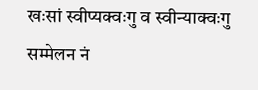खःसां स्वीप्यक्वःगु व स्वीन्याक्वःगु सम्मेलन नं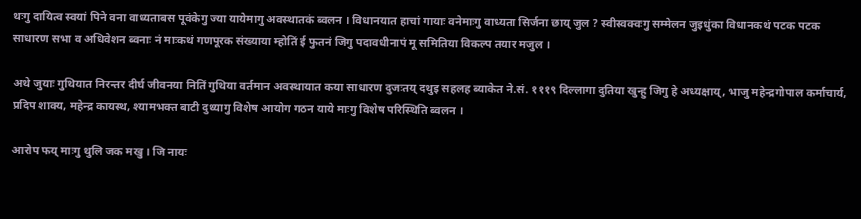थःगु दायित्व स्वयां पिने वना वाध्यताबस पूवंकेगु ज्या यायेमागु अवस्थातकं ब्वलन । विधानयात हाचां गायाः वनेमाःगु वाध्यता सिर्जना छाय् जुल ? स्वीस्वक्वःगु सम्मेलन जुइधुंका विधानकथं पटक पटक साधारण सभा व अधिवेशन ब्वनाः नं माःकथं गणपूरक संख्याया म्होतिं ई फुतनं जिगु पदावधीनापं मू समितिया विकल्प तयार मजुल ।

अथे जुयाः गुथियात निरन्तर दीर्घ जीवनया नितिं गुथिया वर्तमान अवस्थायात कया साधारण दुजःतय् दथुइ सहलह ब्याकेत ने.सं. १११९ दिल्लागा दुतिया खुन्हु जिगु हे अध्यक्षाय्, भाजु महेन्द्रगोपाल कर्माचार्य, प्रदिप शाक्य, महेन्द्र कायस्थ, श्यामभक्त बाटी दुथ्यागु विशेष आयोग गठन याये माःगु विशेष परिस्थिति ब्वलन ।

आरोप फय् माःगु थुलि जक मखु । जि नायः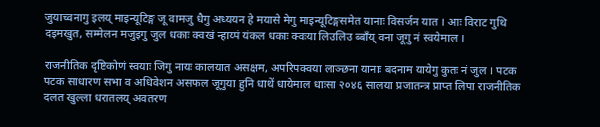जुयाच्वनागु इलय् माइन्यूटिङ्ग जू वामजु धैगु अध्ययन हे मयासे मेगु माइन्यूटिङ्गसमेत यानाः विसर्जन यात । आः विराट गुथि दइमखुत, सम्मेलन मजुइगु जुल धकाः क्वखं न्हाय्पं यंकल धकाः क्वःया लिउलिउ ब्बाँय् वना जूगु नं स्वयेमाल ।

राजनीतिक दृष्टिकोणं स्वयाः जिगु नायः कालयात असक्षम, अपरिपक्वया लाञ्छना यानाः बदनाम यायेगु कुतः नं जुल । पटक पटक साधारण सभा व अधिवेशन असफल जूगुया हुनि धाथें धायेमाल धाःसा २०४६ सालया प्रजातन्त्र प्राप्त लिपा राजनीतिक दलत खुल्ला धरातलय् अवतरण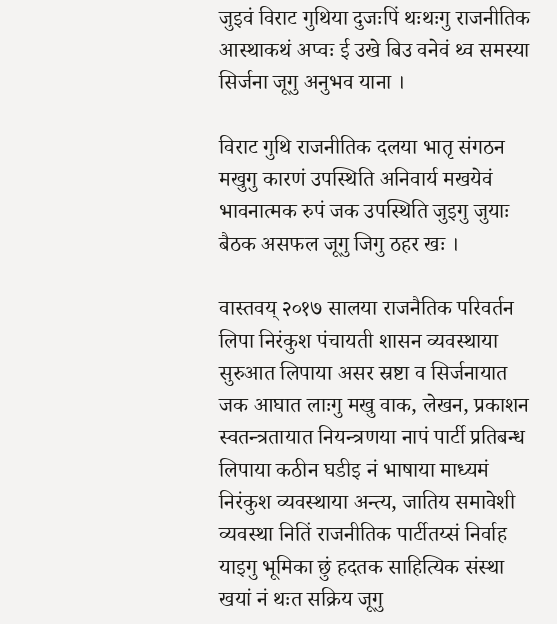जुइवं विराट गुथिया दुजःपिं थःथःगु राजनीतिक आस्थाकथं अप्वः ई उखे बिउ वनेवं थ्व समस्या सिर्जना जूगु अनुभव याना ।

विराट गुथि राजनीतिक दलया भातृ संगठन मखुगु कारणं उपस्थिति अनिवार्य मखयेवं भावनात्मक रुपं जक उपस्थिति जुइगु जुयाः बैठक असफल जूगु जिगु ठहर खः ।

वास्तवय् २०१७ सालया राजनैतिक परिवर्तन लिपा निरंकुश पंचायती शासन व्यवस्थाया सुरुआत लिपाया असर स्रष्टा व सिर्जनायात जक आघात लाःगु मखु वाक, लेखन, प्रकाशन स्वतन्त्रतायात नियन्त्रणया नापं पार्टी प्रतिबन्ध लिपाया कठीन घडीइ नं भाषाया माध्यमं निरंकुश व्यवस्थाया अन्त्य, जातिय समावेशी व्यवस्था नितिं राजनीतिक पार्टीतय्सं निर्वाह याइगु भूमिका छुं हदतक साहित्यिक संस्था खयां नं थःत सक्रिय जूगु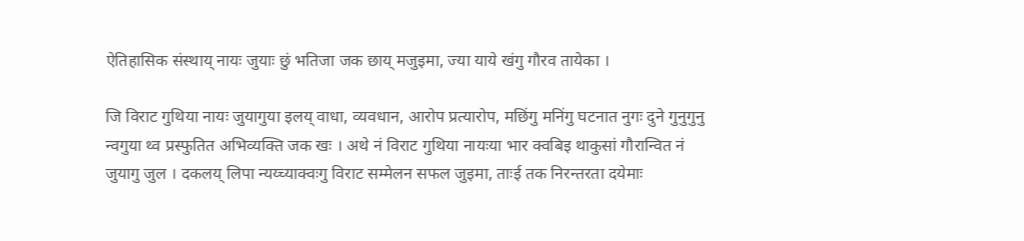ऐतिहासिक संस्थाय् नायः जुयाः छुं भतिजा जक छाय् मजुइमा, ज्या याये खंगु गौरव तायेका ।

जि विराट गुथिया नायः जुयागुया इलय् वाधा, व्यवधान, आरोप प्रत्यारोप, मछिंगु मनिंगु घटनात नुगः दुने गुनुगुनु न्वगुया थ्व प्रस्फुतित अभिव्यक्ति जक खः । अथे नं विराट गुथिया नायःया भार क्वबिइ थाकुसां गौरान्वित नं जुयागु जुल । दकलय् लिपा न्यय्च्याक्वःगु विराट सम्मेलन सफल जुइमा, ताःई तक निरन्तरता दयेमाः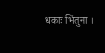धकाः भिंतुना ।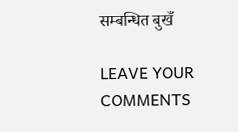सम्बन्धित बुखँ

LEAVE YOUR COMMENTS